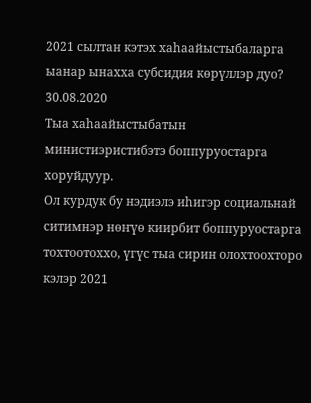2021 сылтан кэтэх хаһаайыстыбаларга ыанар ынахха субсидия көрүллэр дуо?
30.08.2020
Тыа хаһаайыстыбатын министиэристибэтэ боппуруостарга хоруйдуур.
Ол курдук бу нэдиэлэ иһигэр социальнай ситимнэр нөҥүө киирбит боппуруостарга тохтоотоххо, үгүс тыа сирин олохтоохторо кэлэр 2021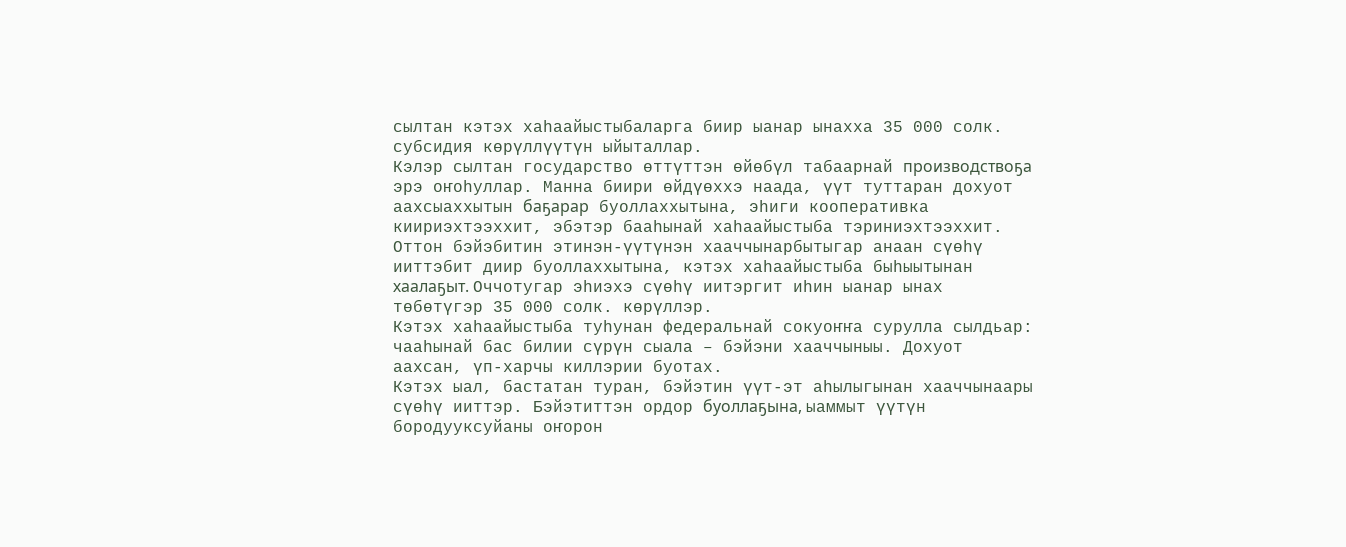сылтан кэтэх хаһаайыстыбаларга биир ыанар ынахха 35 000 солк. субсидия көрүллүүтүн ыйыталлар.
Кэлэр сылтан государство өттүттэн өйөбүл табаарнай производствоҕа эрэ оҥоһуллар. Манна биири өйдүөххэ наада, үүт туттаран дохуот аахсыаххытын баҕарар буоллаххытына, эһиги кооперативка киириэхтээххит, эбэтэр бааһынай хаһаайыстыба тэриниэхтээххит.
Оттон бэйэбитин этинэн-үүтүнэн хааччынарбытыгар анаан сүөһү ииттэбит диир буоллаххытына, кэтэх хаһаайыстыба быһыытынан хаалаҕыт. Оччотугар эһиэхэ сүөһү иитэргит иһин ыанар ынах төбөтүгэр 35 000 солк. көрүллэр.
Кэтэх хаһаайыстыба туһунан федеральнай сокуоҥҥа сурулла сылдьар: чааһынай бас билии сүрүн сыала – бэйэни хааччыныы. Дохуот аахсан, үп-харчы киллэрии буотах.
Кэтэх ыал, бастатан туран, бэйэтин үүт-эт аһылыгынан хааччынаары сүөһү ииттэр. Бэйэтиттэн ордор буоллаҕына, ыаммыт үүтүн бородууксуйаны оҥорон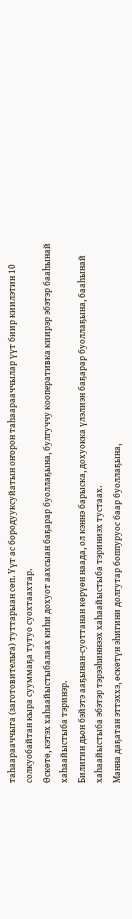таһаарааччыга (заготовительга) туттарыан сөп. Үүт ас бородууксуйатын оҥорон таһаарааччылар үүт биир киилэтин 10 солкуобайтан кыра сууммаҕа тутуо суохтаахтар.
Өскөтө, кэтэх хаһаайыстыбалаах киһи дохуот аахсыан баҕарар буоллаҕына, булгуччу кооперативка киирэр эбэтэр бааһынай хаһаайыстыба тэринэр.
Билигин дьон бэйэтэ ааҕынан-суоттанан көрүөн наада, ол кэннэ барыска, дохуокка үлэлиэн баҕарар буоллаҕына, бааһынай хаһаайыстыба эбэтэр тэрээһиннээх хаһаайыстыба тэриниэх тустаах.
Манна даҕатан эттэххэ, өскөтүн эһигини долгутар боппуруос баар буоллаҕына,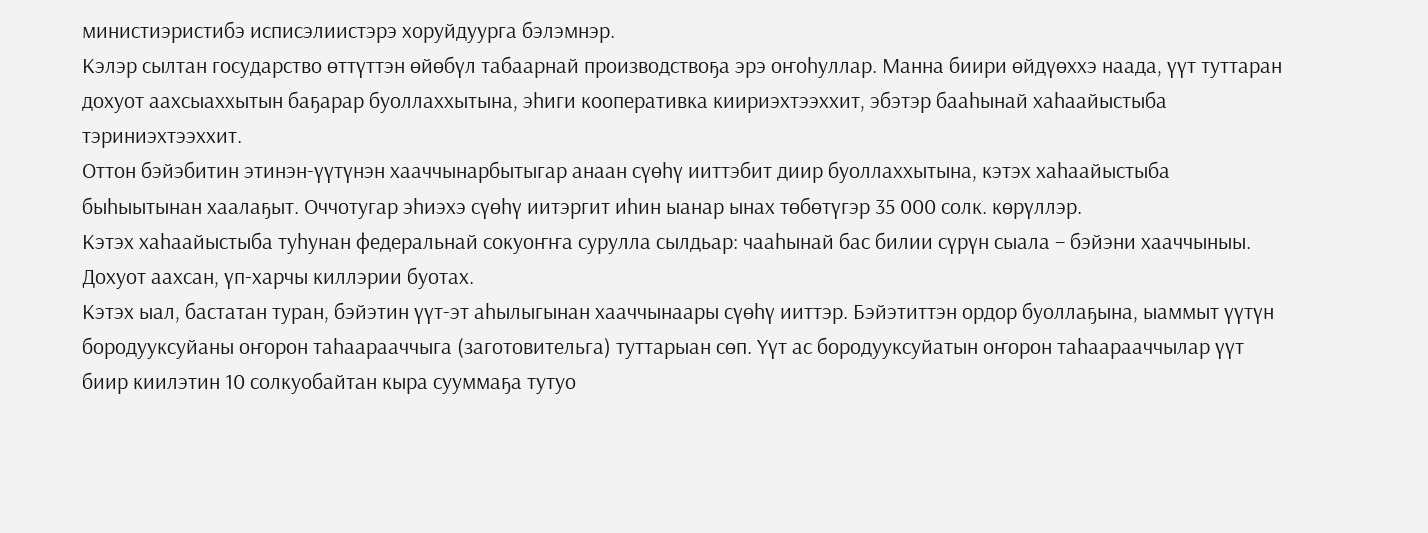министиэристибэ исписэлиистэрэ хоруйдуурга бэлэмнэр.
Кэлэр сылтан государство өттүттэн өйөбүл табаарнай производствоҕа эрэ оҥоһуллар. Манна биири өйдүөххэ наада, үүт туттаран дохуот аахсыаххытын баҕарар буоллаххытына, эһиги кооперативка киириэхтээххит, эбэтэр бааһынай хаһаайыстыба тэриниэхтээххит.
Оттон бэйэбитин этинэн-үүтүнэн хааччынарбытыгар анаан сүөһү ииттэбит диир буоллаххытына, кэтэх хаһаайыстыба быһыытынан хаалаҕыт. Оччотугар эһиэхэ сүөһү иитэргит иһин ыанар ынах төбөтүгэр 35 000 солк. көрүллэр.
Кэтэх хаһаайыстыба туһунан федеральнай сокуоҥҥа сурулла сылдьар: чааһынай бас билии сүрүн сыала – бэйэни хааччыныы. Дохуот аахсан, үп-харчы киллэрии буотах.
Кэтэх ыал, бастатан туран, бэйэтин үүт-эт аһылыгынан хааччынаары сүөһү ииттэр. Бэйэтиттэн ордор буоллаҕына, ыаммыт үүтүн бородууксуйаны оҥорон таһаарааччыга (заготовительга) туттарыан сөп. Үүт ас бородууксуйатын оҥорон таһаарааччылар үүт биир киилэтин 10 солкуобайтан кыра сууммаҕа тутуо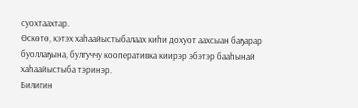суохтаахтар.
Өскөтө, кэтэх хаһаайыстыбалаах киһи дохуот аахсыан баҕарар буоллаҕына, булгуччу кооперативка киирэр эбэтэр бааһынай хаһаайыстыба тэринэр.
Билигин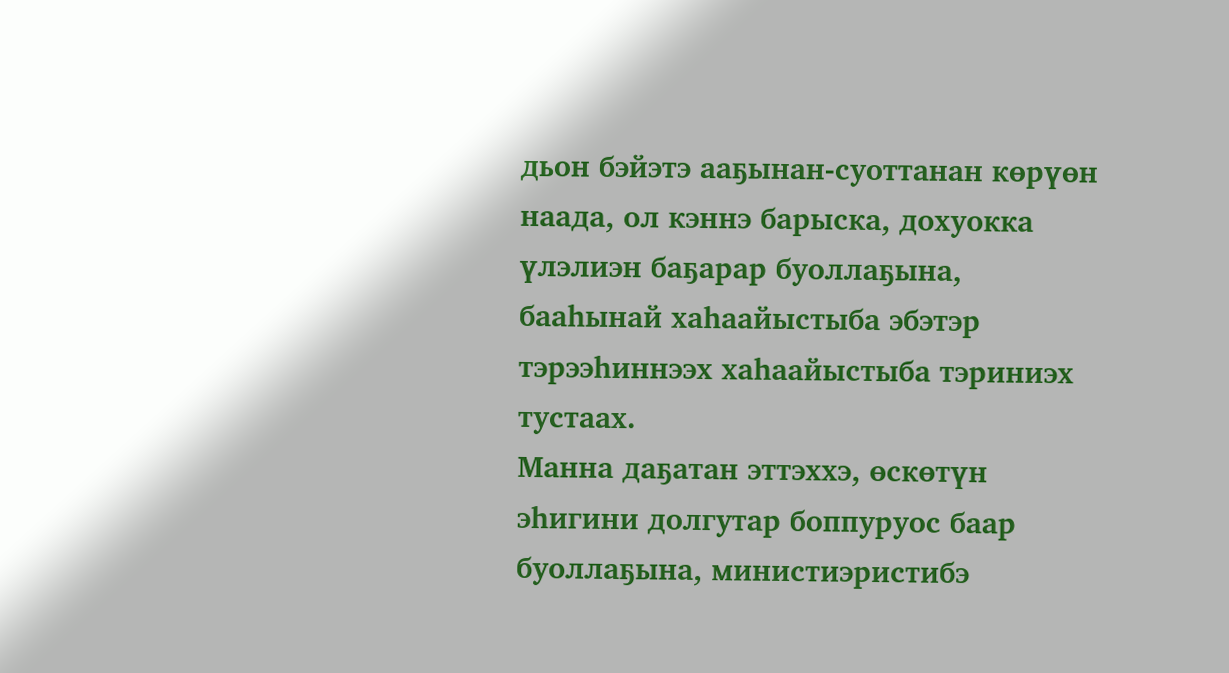дьон бэйэтэ ааҕынан-суоттанан көрүөн наада, ол кэннэ барыска, дохуокка үлэлиэн баҕарар буоллаҕына, бааһынай хаһаайыстыба эбэтэр тэрээһиннээх хаһаайыстыба тэриниэх тустаах.
Манна даҕатан эттэххэ, өскөтүн эһигини долгутар боппуруос баар буоллаҕына, министиэристибэ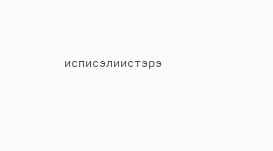исписэлиистэрэ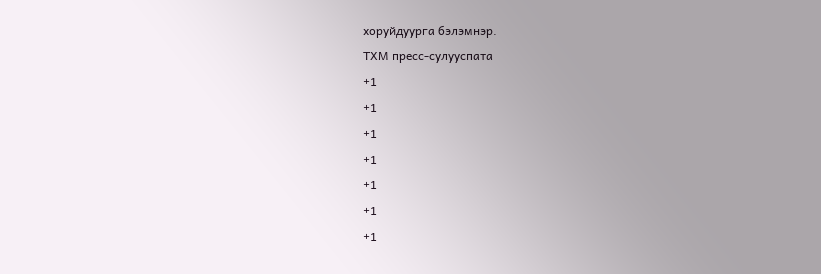хоруйдуурга бэлэмнэр.
ТХМ пресс-сулууспата
+1
+1
+1
+1
+1
+1
+1